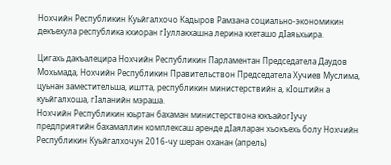Нохчийн Республикин Куьйгалхочо Кадыров Рамзана социально-экономикин декъехула республика кхиоран гIуллакхашна лерина кхеташо дIаяьхьира.

Цигахь дакъалецира Нохчийн Республикин Парламентан Председатела Даудов Мохьмада, Нохчийн Республикин Правительствон Председатела Хучиев Муслима, цуьнан заместительша, иштта, республикин министерствийн а, кIоштийн а куьйгалхоша, гIаланийн мэраша.
Нохчийн Республикин юьртан бахаман министерствона юкъайогIучу предприятийн бахамаллин комплексаш аренде дIаяларан хьокъехь болу Нохчийн Республикин Куьйгалхочун 2016-чу шеран оханан (апрель)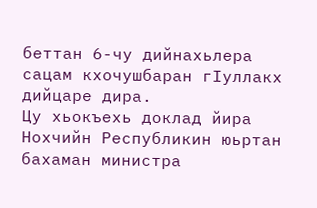беттан 6-чу дийнахьлера сацам кхочушбаран гIуллакх дийцаре дира.
Цу хьокъехь доклад йира Нохчийн Республикин юьртан бахаман министра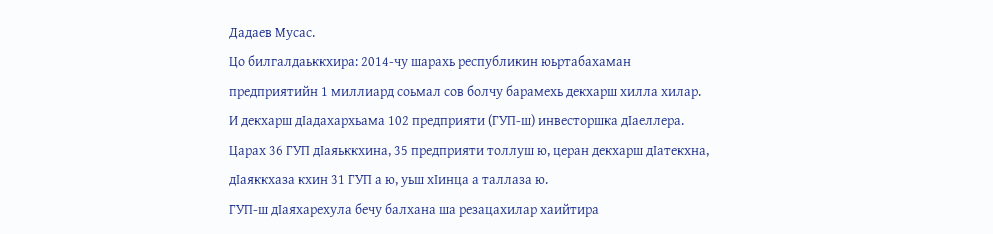Дадаев Мусас.
Цо билгалдаьккхира: 2014-чу шарахь республикин юьртабахаман предприятийн 1 миллиард соьмал сов болчу барамехь декхарш хилла хилар.
И декхарш дIадахархьама 102 предприяти (ГУП-ш) инвесторшка дIаеллера. Царах 36 ГУП дIаяьккхина, 35 предприяти толлуш ю, церан декхарш дIатекхна, дIаяккхаза кхин 31 ГУП а ю, уьш хIинца а таллаза ю.
ГУП-ш дIаяхарехула бечу балхана ша резацахилар хаийтира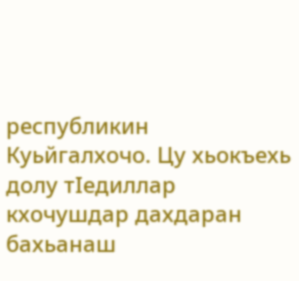республикин Куьйгалхочо. Цу хьокъехь долу тIедиллар кхочушдар дахдаран бахьанаш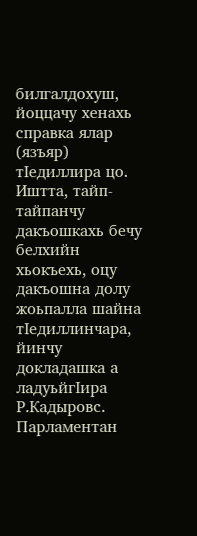билгалдохуш, йоццачу хенахь справка ялар (язъяр) тIедиллира цо.
Иштта, тайп-тайпанчу дакъошкахь бечу белхийн хьокъехь, оцу дакъошна долу жоьпалла шайна тIедиллинчара, йинчу докладашка а ладуьйгIира Р.Кадыровс.
Парламентан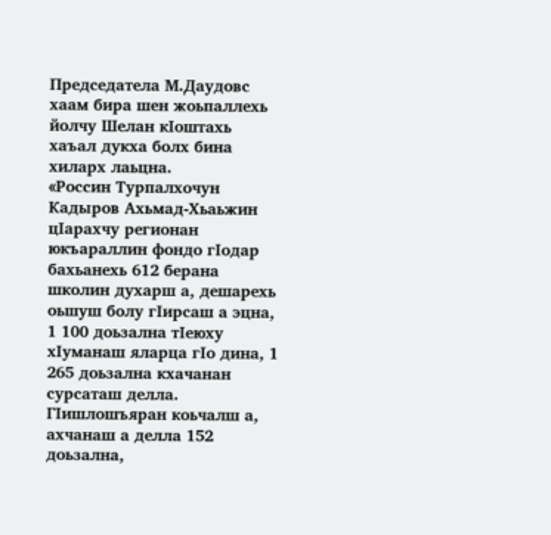Председатела М.Даудовс хаам бира шен жоьпаллехь йолчу Шелан кIоштахь хаъал дукха болх бина хиларх лаьцна.
«Россин Турпалхочун Кадыров Ахьмад-Хьаьжин цIарахчу регионан юкъараллин фондо гIодар бахьанехь 612 берана школин духарш а, дешарехь оьшуш болу гIирсаш а эцна, 1 100 доьзална тIеюху хIуманаш яларца гIо дина, 1 265 доьзална кхачанан сурсаташ делла. ГIишлошъяран коьчалш а, ахчанаш а делла 152 доьзална,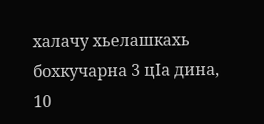халачу хьелашкахь бохкучарна 3 цIа дина, 10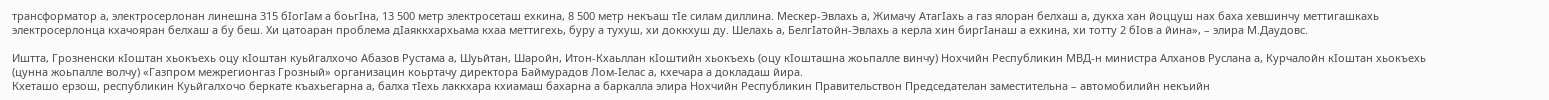трансформатор а, электросерлонан линешна 315 бIогIам а боьгIна, 13 500 метр электросеташ ехкина, 8 500 метр некъаш тIе силам диллина. Мескер-Эвлахь а, Жимачу АтагIахь а газ ялоран белхаш а, дукха хан йоццуш нах баха хевшинчу меттигашкахь электросерлонца кхачояран белхаш а бу беш. Хи цатоаран проблема дIаяккхархьама кхаа меттигехь, буру а тухуш, хи доккхуш ду. Шелахь а, БелгIатойн-Эвлахь а керла хин биргIанаш а ехкина, хи тотту 2 бIов а йина», – элира М.Даудовс.

Иштта, Грозненски кIоштан хьокъехь оцу кIоштан куьйгалхочо Абазов Рустама а, Шуьйтан, Шаройн, Итон-Кхаьллан кIоштийн хьокъехь (оцу кIошташна жоьпалле винчу) Нохчийн Республикин МВД-н министра Алханов Руслана а, Курчалойн кIоштан хьокъехь (цунна жоьпалле волчу) «Газпром межрегионгаз Грозный» организацин коьртачу директора Баймурадов Лом-Iелас а, кхечара а докладаш йира.
Кхеташо ерзош, республикин Куьйгалхочо беркате къахьегарна а, балха тIехь лаккхара кхиамаш бахарна а баркалла элира Нохчийн Республикин Правительствон Председателан заместительна – автомобилийн некъийн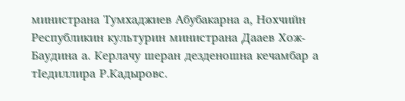министрана Тумхаджиев Абубакарна а, Нохчийн Республикин культурин министрана Дааев Хож-Баудина а. Керлачу шеран дезденошна кечамбар а тIедиллира Р.Кадыровс.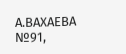А.ВАХАЕВА
№91,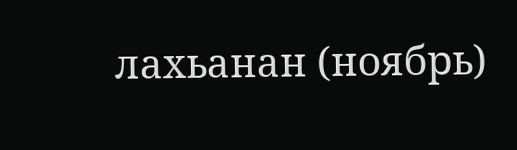лахьанан (ноябрь)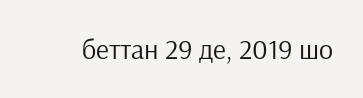беттан 29 де, 2019 шо